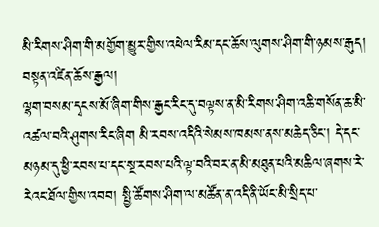མི་རིགས་ཤིག་གི་མགྱོག་མྱུར་གྱིས་འཕེལ་རིམ་དང་ཆོས་ལུགས་ཤིག་གི་ཉམས་རྒུད།
བསྟན་འཛིན་ཆོས་རྒྱལ།
ལྷག་བསམ་དྭངས་མོ་ཞིག་གིས་རྒྱང་རིང་དུ་བལྟས་ན་མི་རིགས་ཤིག་འཆི་གསོན་ཆ་མི་འཚལ་བའི་ཤུགས་རིང་ཞིག མི་རབས་འདིའི་སེམས་ཁམས་ནས་མཆེད་ཅིང་། དེ་དང་མཉམ་དུ་ཕྱི་རབས་པ་དང་སྔ་རབས་པའི་ལྟ་བའི་བར་ན་མི་མཐུན་པའི་མཆིལ་ཞགས་རེ་རེའང་ཐོལ་གྱིས་འབབ། སྤྱི་ཚོགས་ཤིག་ལ་མཚོན་ན་འདི་ནི་ཡོང་མི་སྲིད་པ་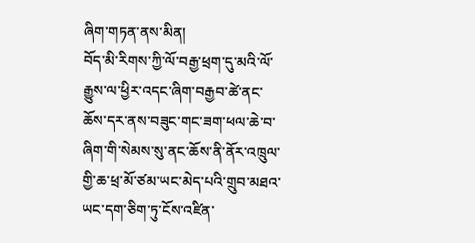ཞིག་གཏན་ནས་མིན།
བོད་མི་རིགས་ཀྱི་ལོ་བརྒྱ་ཕྲག་དུ་མའི་ལོ་རྒྱུས་ལ་ཕྱིར་འདང་ཞིག་བརྒྱབ་ཚེ་ནང་ཆོས་དར་ནས་བཟུང་གང་ཟག་ཕལ་ཆེ་བ་ཞིག་གི་སེམས་སུ་ནང་ཆོས་ནི་ནོར་འཁྲུལ་གྱི་ཆ་ཕྲ་མོ་ཙམ་ཡང་མེད་པའི་གྲུབ་མཐའ་ཡང་དག་ཅིག་ཏུ་ངོས་འཛིན་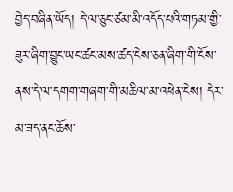བྱེད་བཞིན་ཡོད། དེ་ལ་ཅུང་ཙམ་མི་འདོད་པའི་གཏམ་གྱི་ཟུར་ཞིག་བྱུང་ཡང་ཚང་མས་ཚད་ངེས་ཅན་ཞིག་གི་ངོས་ནས་དེ་ལ་དགག་གཞག་གི་མཆིལ་མ་འཕེན་ངེས། དེར་མ་ཟད་ནང་ཆོས་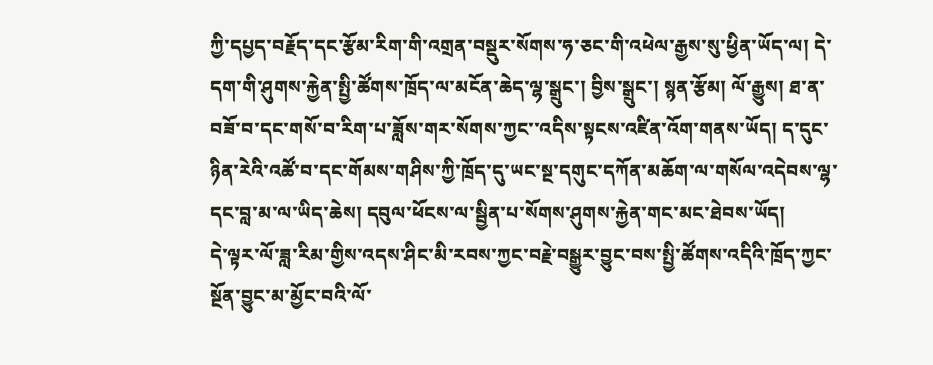ཀྱི་དཔྱད་བརྗོད་དང་རྩོམ་རིག་གི་འགྲན་བསྡུར་སོགས་ཧ་ཅང་གི་འཕེལ་རྒྱས་སུ་ཕྱིན་ཡོད་ལ། དེ་དག་གི་ཤུགས་རྐྱེན་སྤྱི་ཚོགས་ཁྲོད་ལ་མངོན་ཆེད་ལྷ་སྒྲུང་། བྱིས་སྒྲུང་། སྙན་རྩོམ། ལོ་རྒྱུས། ཐ་ན་བཟོ་བ་དང་གསོ་བ་རིག་པ་ཟློས་གར་སོགས་ཀྱང་་འདིས་སྟངས་འཛིན་འོག་གནས་ཡོད། ད་དུང་ཉིན་རེའི་འཚོ་བ་དང་གོམས་གཤིས་ཀྱི་ཁྲོད་དུ་ཡང་སྔ་དགུང་དཀོན་མཆོག་ལ་གསོལ་འདེབས་ལྷ་དང་བླ་མ་ལ་ཡིད་ཆེས། དབུལ་ཕོངས་ལ་སྦྱིན་པ་སོགས་ཤུགས་རྐྱེན་གང་མང་ཐེབས་ཡོད།
དེ་ལྟར་ལོ་ཟླ་རིམ་གྱིས་འདས་ཤིང་མི་རབས་ཀྱང་བརྗེ་བསྒྱུར་བྱུང་བས་སྤྱི་ཚོགས་འདིའི་ཁྲོད་ཀྱང་སྔོན་བྱུང་མ་མྱོང་བའི་ལོ་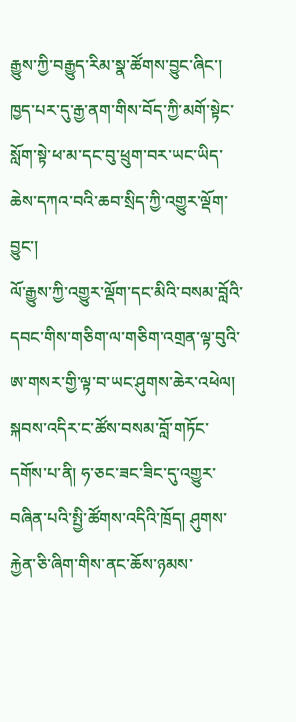རྒྱུས་ཀྱི་བརྒྱུད་རིམ་སྣ་ཚོགས་བྱུང་ཞིང་། ཁྱད་པར་དུ་རྒྱ་ནག་གིས་བོད་ཀྱི་མགོ་སྟེང་སློག་སྟེ་ཕ་མ་དང་བུ་ཕྲུག་བར་ཡང་ཡིད་ཆེས་དཀའ་བའི་ཆབ་སྲིད་ཀྱི་འགྱུར་ལྡོག་བྱུང་།
ལོ་རྒྱུས་ཀྱི་འགྱུར་ལྡོག་དང་མིའི་བསམ་བློའི་དབང་གིས་གཅིག་ལ་གཅིག་འགྲན་ལྟ་བུའི་ཨ་གསར་གྱི་ལྟ་བ་ཡང་ཤུགས་ཆེར་འཕེལ། སྐབས་འདིར་ང་ཚོས་བསམ་བློ་གཏོང་དགོས་པ་ནི། ཧ་ཅང་ཟང་ཟིང་དུ་འགྱུར་བཞིན་པའི་སྤྱི་ཚོགས་འདིའི་ཁྲོད། ཤུགས་རྐྱེན་ཅི་ཞིག་གིས་ནང་ཆོས་ཉམས་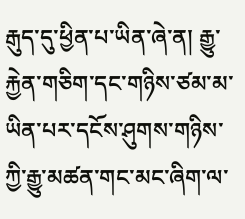རྒུད་དུ་ཕྱིན་པ་ཡིན་ཞེ་ན། རྒྱུ་རྐྱེན་གཅིག་དང་གཉིས་ཙམ་མ་ཡིན་པར་དངོས་ཤུགས་གཉིས་ཀྱི་རྒྱུ་མཚན་གང་མང་ཞིག་ལ་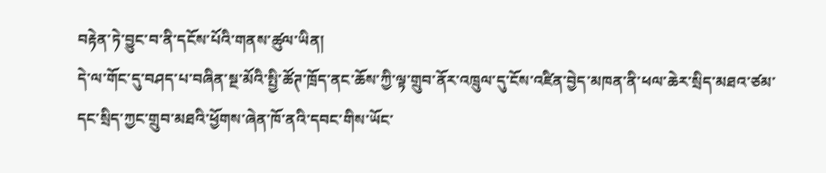བརྟེན་ཏེ་བྱུང་བ་ནི་དངོས་པོའི་གནས་ཚུལ་ཡིན།
དེ་ལ་གོང་དུ་བཤད་པ་བཞིན་སྔ་མོའི་སྤྱི་ཚོཊ་ཁྲོད་ནང་ཆོས་ཀྱི་ལྟ་གྲུབ་ནོར་འཁྲུལ་དུ་ངོས་འཛིན་བྱེད་མཁན་ནི་ཕལ་ཆེར་སྲིད་མཐའ་ཙམ་དང་སྲིད་ཀྱང་གྲུབ་མཐའི་ཕྱོགས་ཞེན་ཁོ་ནའི་དབང་གིས་ཡོང་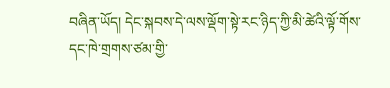བཞིན་ཡོད། དེང་སྐབས་དེ་ལས་ལྡོག་སྟེ་རང་ཉིད་ཀྱི་མི་ཚེའི་ལྟོ་གོས་དང་ཁེ་གྲགས་ཙམ་གྱི་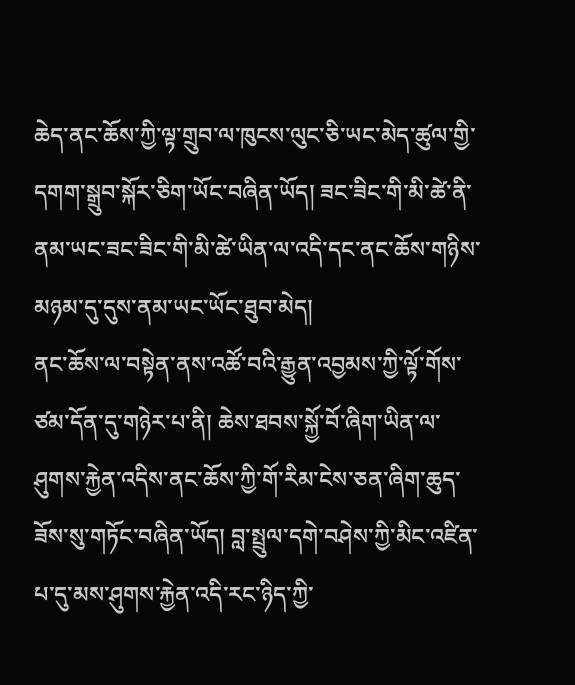ཆེད་ནང་ཆོས་ཀྱི་ལྟ་གྲུབ་ལ་ཁུངས་ལུང་ཅི་ཡང་མེད་ཚུལ་གྱི་དགག་སྒྲུབ་སྐོར་ཅིག་ཡོང་བཞིན་ཡོད། ཟང་ཟིང་གི་མི་ཚེ་ནི་ནམ་ཡང་ཟང་ཟིང་གི་མི་ཚེ་ཡིན་ལ་འདི་དང་ནང་ཆོས་གཉིས་མཉམ་དུ་དུས་ནམ་ཡང་ཡོང་ཐུབ་མེད།
ནང་ཆོས་ལ་བསྟེན་ནས་འཚོ་བའི་རྒྱུན་འབྱམས་ཀྱི་ལྟོ་གོས་ཙམ་དོན་དུ་གཉེར་པ་ནི། ཆེས་ཐབས་སྐྱོ་བོ་ཞིག་ཡིན་ལ་ཤུགས་རྐྱེན་འདིས་ནང་ཆོས་ཀྱི་གོ་རིམ་ངེས་ཅན་ཞིག་ཆུད་ཟོས་སུ་གཏོང་བཞིན་ཡོད། བླ་སྤྲུལ་དགེ་བཤེས་ཀྱི་མིང་འཛིན་པ་དུ་མས་ཤུགས་རྐྱེན་འདི་རང་ཉིད་ཀྱི་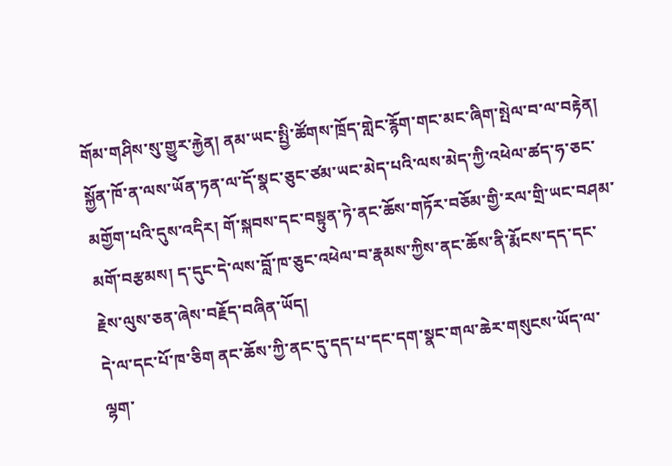གོམ་གཤིས་སུ་གྱུར་རྐྱེན། ནམ་ཡང་སྤྱི་ཚོགས་ཁྲོད་གླེང་རྙོག་གང་མང་ཞིག་སྤེལ་བ་ལ་བརྟེན། སྐྱོན་ཁོ་ན་ལས་ཡོན་ཏན་ལ་དོ་སྣང་ཅུང་ཙམ་ཡང་མེད་པའི་ལས་མེད་ཀྱི་འཕེལ་ཚད་ཧ་ཅང་མགྱོག་པའི་དུས་འདིར། གོ་སྐབས་དང་བསྟུན་ཏེ་ནང་ཆོས་གཏོར་བཅོམ་གྱི་རལ་གྲི་ཡང་བཤམ་མགོ་བརྩམས། ད་དུང་དེ་ལས་བློ་ཁ་ཅུང་འཕེལ་བ་རྣམས་ཀྱིས་ནང་ཆོས་ནི་རྨོངས་དད་དང་རྗེས་ལུས་ཅན་ཞེས་བརྗོད་བཞིན་ཡོད།
དེ་ལ་དང་པོ་ཁ་ཅིག ནང་ཆོས་ཀྱི་ནང་དུ་དད་པ་དང་དག་སྣང་གལ་ཆེར་གསུངས་ཡོད་ལ་ལྷག་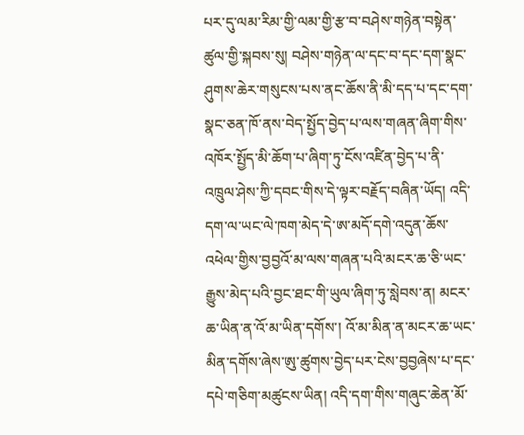པར་དུ་ལམ་རིམ་གྱི་ལམ་གྱི་རྩ་བ་བཤེས་གཉེན་བསྟེན་ཚུལ་གྱི་སྐབས་སུ། བཤེས་གཉེན་ལ་དང་བ་དང་དག་སྣང་ཤུགས་ཆེར་གསུངས་པས་ནང་ཆོས་ནི་མི་དད་པ་དང་དག་སྣང་ཅན་ཁོ་ནས་བེད་སྤྱོད་བྱེད་པ་ལས་གཞན་ཞིག་གིས་འཁོར་སྤྱོད་མི་ཆོག་པ་ཞིག་ཏུ་ངོས་འཛིན་བྱེད་པ་ནི་འཁྲུལ་ཤེས་ཀྱི་དབང་གིས་དེ་ལྟར་བརྗོད་བཞིན་ཡོད། འདི་དག་ལ་ཡང་ལེ་ཁག་མེད་དེ་ཨ་མདོ་དགེ་འདུན་ཆོས་འཕེལ་གྱིས་བྱབྱའོ་མ་ལས་གཞན་པའི་མངར་ཆ་ཅི་ཡང་རྒྱུས་མེད་པའི་བྱང་ཐང་གི་ཡུལ་ཞིག་ཏུ་སླེབས་ན། མངར་ཆ་ཡིན་ན་འོ་མ་ཡིན་དགོས་། འོ་མ་མིན་ན་མངར་ཆ་ཡང་མིན་དགོས་ཞེས་ཨུ་ཚུགས་བྱེད་པར་ངེས་བྱབྱཞེས་པ་དང་དཔེ་གཅིག་མཚུངས་ཡིན། འདི་དག་གིས་གཞུང་ཆེན་མོ་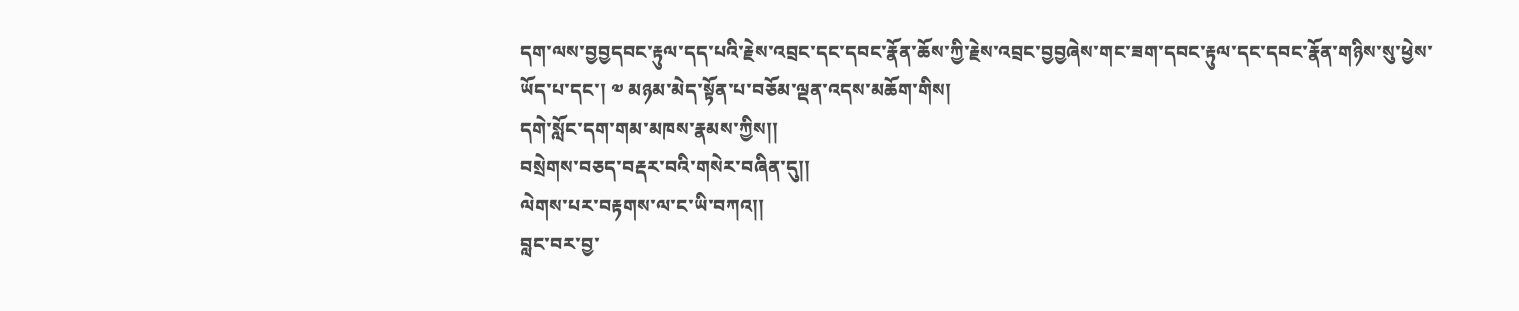དག་ལས་བྱབྱདབང་རྟུལ་དད་པའི་རྗེས་འབྲང་དང་དབང་རྣོན་ཆོས་ཀྱི་རྗེས་འབྲང་བྱབྱཞེས་གང་ཟག་དབང་རྟུལ་དང་དབང་རྣོན་གཉིས་སུ་ཕྱེས་ཡོད་པ་དང་། ༧ མཉམ་མེད་སྟོན་པ་བཅོམ་ལྡན་འདས་མཆོག་གིས།
དགེ་སློང་དག་གམ་མཁས་རྣམས་ཀྱིས།།
བསྲེགས་བཅད་བརྡར་བའི་གསེར་བཞིན་དུ།།
ལེགས་པར་བརྟགས་ལ་ང་ཡི་བཀའ།།
བླང་བར་བྱ་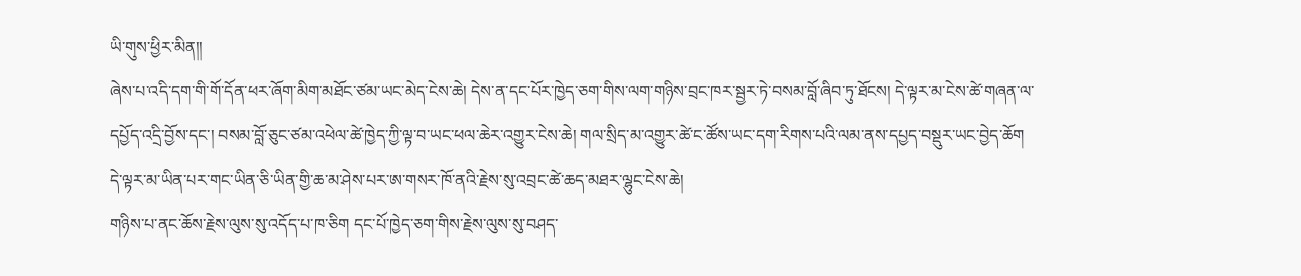ཡི་གུས་ཕྱིར་མིན།།
ཞེས་པ་འདི་དག་གི་གོ་དོན་ཕར་ཞོག་མིག་མཐོང་ཙམ་ཡང་མེད་ངེས་ཆེ། དེས་ན་དང་པོར་ཁྱེད་ཅག་གིས་ལག་གཉིས་བྲང་ཁར་སྦྱར་ཏེ་བསམ་བློ་ཞིབ་ཏུ་ཐོངས། དེ་ལྟར་མ་ངེས་ཚེ་གཞན་ལ་དཔྱོད་འདྲི་བྱོས་དང་། བསམ་བློ་ཅུང་ཙམ་འཕེལ་ཚེ་ཁྱེད་ཀྱི་ལྟ་བ་ཡང་ཕལ་ཆེར་འགྱུར་ངེས་ཆེ། གལ་སྲིད་མ་འགྱུར་ཚེ་ང་ཚོས་ཡང་དག་རིགས་པའི་ལམ་ནས་དཔྱད་བསྡུར་ཡང་བྱེད་ཆོག
དེ་ལྟར་མ་ཡིན་པར་གང་ཡིན་ཅི་ཡིན་གྱི་ཆ་མ་ཤེས་པར་ཨ་གསར་ཁོ་ནའི་རྗེས་སུ་འབྲང་ཚེ་ཆད་མཐར་ལྷུང་ངེས་ཆེ།
གཉིས་པ་ནང་ཆོས་རྗེས་ལུས་སུ་འདོད་པ་ཁ་ཅིག དང་པོ་ཁྱེད་ཅག་གིས་རྗེས་ལུས་སུ་བཤད་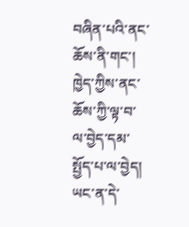བཞིན་པའི་ནང་ཆོས་ནི་གང་། ཁྱེད་ཀྱིས་ནང་ཆོས་ཀྱི་ལྟ་བ་ལ་བྱེད་དམ་སྤྱོད་པ་ལ་བྱེད། ཡང་ན་དེ་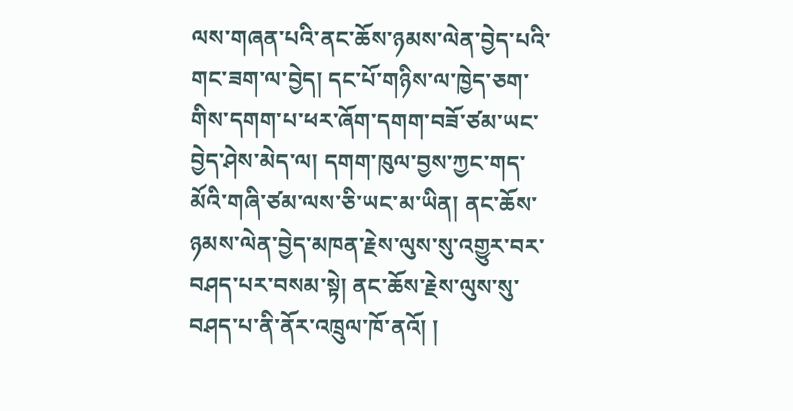ལས་གཞན་པའི་ནང་ཆོས་ཉམས་ལེན་བྱེད་པའི་གང་ཟག་ལ་བྱེད། དང་པོ་གཉིས་ལ་ཁྱེད་ཅག་གིས་དགག་པ་ཕར་ཞོག་དགག་བཟོ་ཙམ་ཡང་བྱེད་ཤེས་མེད་ལ། དགག་ཁུལ་བྱས་ཀྱང་གད་མོའི་གཞི་ཙམ་ལས་ཅི་ཡང་མ་ཡིན། ནང་ཆོས་ཉམས་ལེན་བྱེད་མཁན་རྗེས་ལུས་སུ་འགྱུར་བར་བཤད་པར་བསམ་སྟེ། ནང་ཆོས་རྗེས་ལུས་སུ་བཤད་པ་ནི་ནོར་འཁྲུལ་ཁོ་ནའོ། །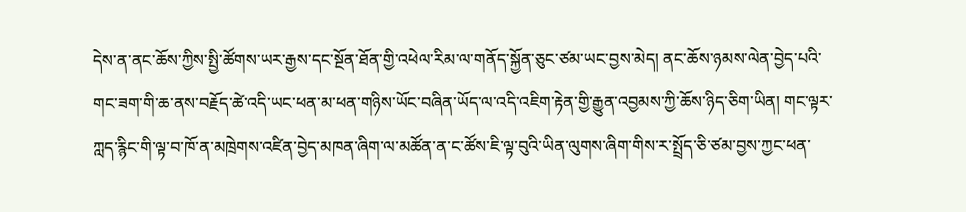དེས་ན་ནང་ཆོས་ཀྱིས་སྤྱི་ཚོགས་ཡར་རྒྱས་དང་སྔོན་ཐོན་གྱི་འཕེལ་རིམ་ལ་གནོད་སྐྱོན་ཅུང་ཙམ་ཡང་བྱས་མེད། ནང་ཆོས་ཉམས་ལེན་བྱེད་པའི་གང་ཟག་གི་ཆ་ནས་བརྗོད་ཚེ་འདི་ཡང་ཕན་མ་ཕན་གཉིས་ཡོང་བཞིན་ཡོད་ལ་འདི་འཇིག་རྟེན་གྱི་རྒྱུན་འབྱམས་ཀྱི་ཆོས་ཉིད་ཅིག་ཡིན། གང་ལྟར་ཀླད་རྙིང་གི་ལྟ་བ་ཁོ་ན་མཁྲེགས་འཛིན་བྱེད་མཁན་ཞིག་ལ་མཚོན་ན་ང་ཚོས་ཇི་ལྟ་བུའི་ཡིན་ལུགས་ཞིག་གིས་ར་སྤྲོད་ཅི་ཙམ་བྱས་ཀྱང་ཕན་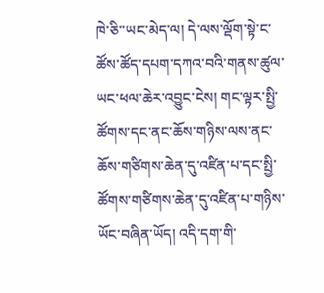ཁེ་ཅི་་ཡང་མེད་ལ། དེ་ལས་ལྡོག་སྟེ་ང་ཚོས་ཚོད་དཔག་དཀའ་བའི་གནས་ཚུལ་ཡང་ཕལ་ཆེར་འབྱུང་ངེས། གང་ལྟར་སྤྱི་ཚོགས་དང་ནང་ཆོས་གཉིས་ལས་ནང་ཆོས་གཙིགས་ཆེན་དུ་འཛིན་པ་དང་སྤྱི་ཚོགས་གཙིགས་ཆེན་དུ་འཛིན་པ་གཉིས་ཡོང་བཞིན་ཡོད། འདི་དག་གི་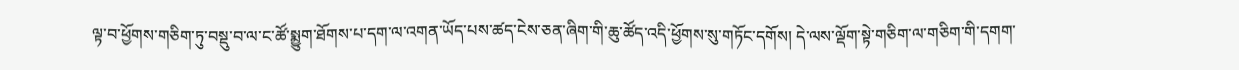ལྟ་བ་ཕྱོགས་གཅིག་ཏུ་བསྡུ་བ་ལ་ང་ཚོ་སྨྱུག་ཐོགས་པ་དག་ལ་འགན་ཡོད་པས་ཚད་ངེས་ཅན་ཞིག་གི་ཆུ་ཚོད་འདི་ཕྱོགས་སུ་གཏོང་དགོས། དེ་ལས་ལྡོག་སྟེ་གཅིག་ལ་གཅིག་གི་དགག་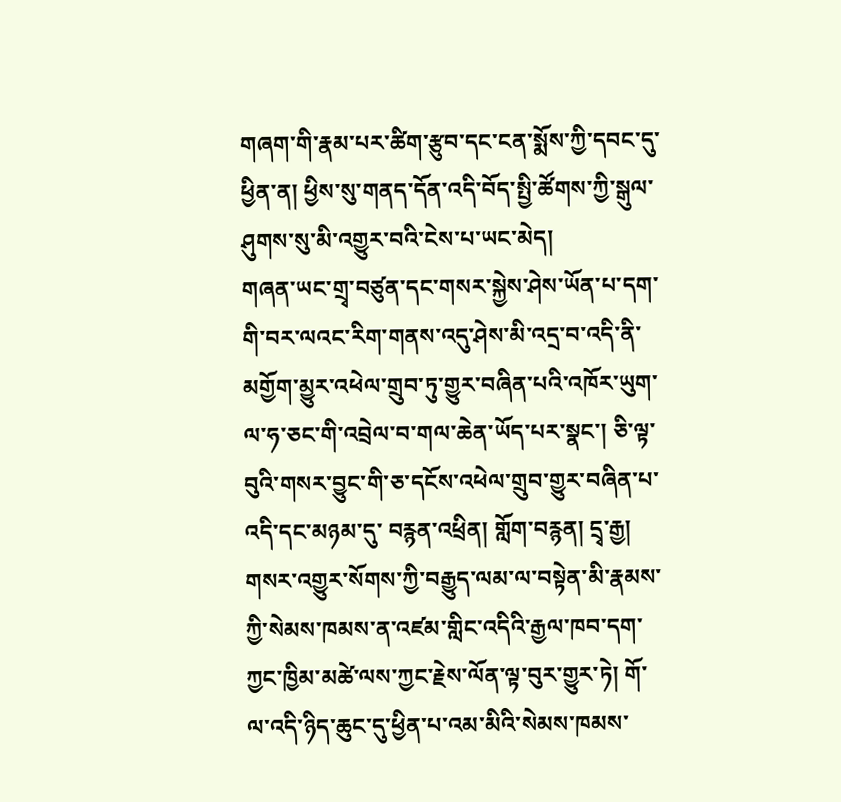གཞག་གི་རྣམ་པར་ཚིག་རྩུབ་དང་ངན་སྨོས་ཀྱི་དབང་དུ་ཕྱིན་ན། ཕྱིས་སུ་གནད་དོན་འདི་བོད་སྤྱི་ཚོགས་ཀྱི་སྒུལ་ཤུགས་སུ་མི་འགྱུར་བའི་ངེས་པ་ཡང་མེད།
གཞན་ཡང་གྲྭ་བཙུན་དང་གསར་སྐྱེས་ཤེས་ཡོན་པ་དག་གི་བར་ལའང་རིག་གནས་འདུ་ཤེས་མི་འདྲ་བ་འདི་ནི་མགྱོག་མྱུར་འཕེལ་གྲུབ་ཏུ་གྱུར་བཞིན་པའི་འཁོར་ཡུག་ལ་ཧ་ཅང་གི་འབྲེལ་བ་གལ་ཆེན་ཡོད་པར་སྣང་། ཅི་ལྟ་བུའི་གསར་བྱུང་གི་ཅ་དངོས་འཕེལ་གྲུབ་གྱུར་བཞིན་པ་འདི་དང་མཉམ་དུ་ བརྙན་འཕྲིན། གློག་བརྙན། དྲྭ་རྒྱ། གསར་འགྱུར་སོགས་ཀྱི་བརྒྱུད་ལམ་ལ་བསྟེན་མི་རྣམས་ཀྱི་སེམས་ཁམས་ན་འཛམ་གླིང་འདིའི་རྒྱལ་ཁབ་དག་ཀྱང་ཁྱིམ་མཚེ་ལས་ཀྱང་རྗེས་ལོན་ལྟ་བུར་གྱུར་ཏེ། གོ་ལ་འདི་ཉིད་ཆུང་དུ་ཕྱིན་པ་འམ་མིའི་སེམས་ཁམས་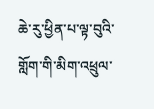ཆེ་རུ་ཕྱིན་པ་ལྟ་བུའི་གློག་གི་མིག་འཕྲུལ་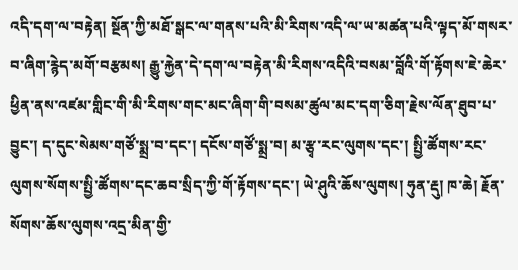འདི་དག་ལ་བརྟེན། སྔོན་ཀྱི་མཐོ་སྒང་ལ་གནས་པའི་མི་རིགས་འདི་ལ་ཡ་མཚན་པའི་ལྟད་མོ་གསར་བ་ཞིག་རྙེད་མགོ་བརྩམས། རྒྱུ་རྐྱེན་དེ་དག་ལ་བརྟེན་མི་རིགས་འདིའི་བསམ་བློའི་གོ་རྟོགས་ཇེ་ཆེར་ཕྱིན་ནས་འཛམ་གླིང་གི་མི་རིགས་གང་མང་ཞིག་གི་བསམ་ཚུལ་མང་དག་ཅིག་རྗེས་ལོན་ཐུབ་པ་བྱུང་། ད་དུང་སེམས་གཙོ་སྨྲ་བ་དང་། དངོས་གཙོ་སྨྲ་བ། མ་རྩྭ་རང་ལུགས་དང་། སྤྱི་ཚོགས་རང་ལུགས་སོགས་སྤྱི་ཚོགས་དང་ཆབ་སྲིད་ཀྱི་གོ་རྟོགས་དང་། ཡེ་ཤུའི་ཆོས་ལུགས། ཧུན་རྡུ། ཁ་ཆེ། རྗོན་སོགས་ཆོས་ལུགས་འདྲ་མིན་གྱི་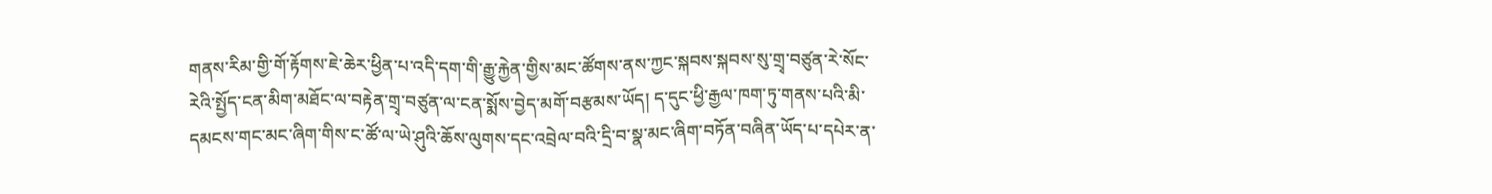གནས་རིམ་གྱི་གོ་རྟོགས་ཇེ་ཆེར་ཕྱིན་པ་འདི་དག་གི་རྒྱུ་རྐྱེན་གྱིས་མང་ཚོགས་ནས་ཀྱང་སྐབས་སྐབས་སུ་གྲྭ་བཙུན་རེ་སོང་རེའི་སྤྱོད་ངན་མིག་མཐོང་ལ་བརྟེན་གྲྭ་བཙུན་ལ་ངན་སྨོས་བྱེད་མགོ་བརྩམས་ཡོད། ད་དུང་ཕྱི་རྒྱལ་ཁག་ཏུ་གནས་པའི་མི་དམངས་གང་མང་ཞིག་གིས་ང་ཚོ་ལ་ཡེ་ཤུའི་ཆོས་ལུགས་དང་འབྲེལ་བའི་དྲི་བ་སྣ་མང་ཞིག་བཏོན་བཞིན་ཡོད་པ་དཔེར་ན་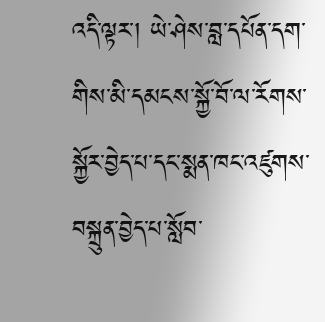འདི་ལྟར་། ཡེ་ཤེས་བླ་དཔོན་དག་གིས་མི་དམངས་སྐྱོ་བོ་ལ་རོགས་སྐྱོར་བྱེད་པ་དང་སྨན་ཁང་འཛུགས་བསྐྲུན་བྱེད་པ་སློབ་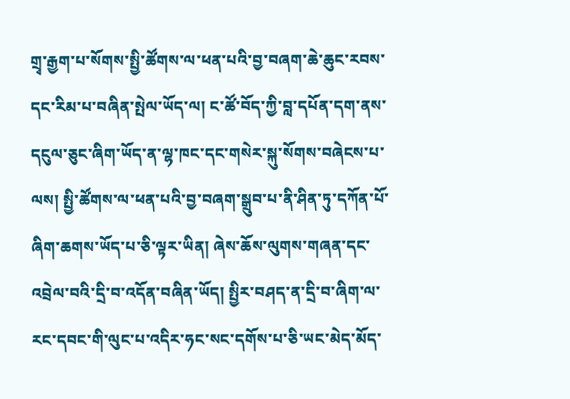གྲྭ་རྒྱག་པ་སོགས་སྤྱི་ཚོགས་ལ་ཕན་པའི་བྱ་བཞག་ཆེ་ཆུང་རབས་དང་རིམ་པ་བཞིན་སྤེལ་ཡོད་ལ། ང་ཚོ་བོད་ཀྱི་བླ་དཔོན་དག་ནས་དངུལ་ཅུང་ཞིག་ཡོད་ན་ལྷ་ཁང་དང་གསེར་སྐུ་སོགས་བཞེངས་པ་ལས། སྤྱི་ཚོགས་ལ་ཕན་པའི་བྱ་བཞག་སྒྲུབ་པ་ནི་ཤིན་ཏུ་དཀོན་པོ་ཞིག་ཆགས་ཡོད་པ་ཅི་ལྟར་ཡིན། ཞེས་ཆོས་ལུགས་གཞན་དང་འབྲེལ་བའི་དྲི་བ་འདོན་བཞིན་ཡོད། སྤྱིར་བཤད་ན་དྲི་བ་ཞིག་ལ་རང་དབང་གི་ལུང་པ་འདིར་ཧང་སང་དགོས་པ་ཅི་ཡང་མེད་མོད་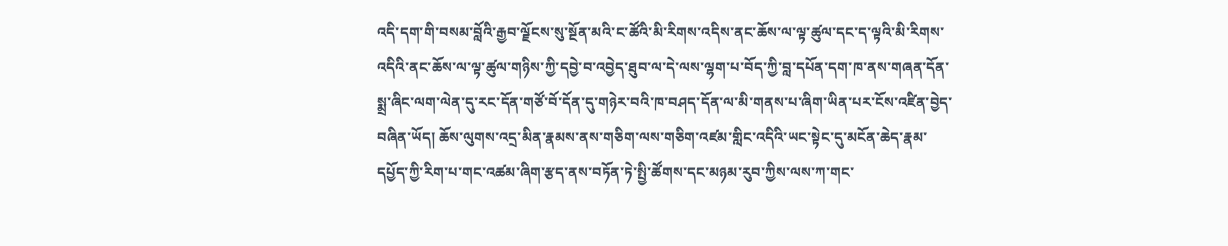འདི་དག་གི་བསམ་བློའི་རྒྱབ་ལྗོངས་སུ་སྔོན་མའི་ང་ཚོའི་མི་རིགས་འདིས་ནང་ཆོས་ལ་ལྟ་ཚུལ་དང་ད་ལྟའི་མི་རིགས་འདིའི་ནང་ཆོས་ལ་ལྟ་ཚུལ་གཉིས་ཀྱི་དབྱེ་བ་འབྱེད་ཐུབ་ལ་དེ་ལས་ལྷག་པ་བོད་ཀྱི་བླ་དཔོན་དག་ཁ་ནས་གཞན་དོན་སྨྲ་ཞིང་ལག་ལེན་དུ་རང་དོན་གཙོ་བོ་དོན་དུ་གཉེར་བའི་ཁ་བཤད་དོན་ལ་མི་གནས་པ་ཞིག་ཡིན་པར་ངོས་འཛིན་བྱེད་བཞིན་ཡོད། ཆོས་ལུགས་འདྲ་མིན་རྣམས་ནས་གཅིག་ལས་གཅིག་འཛམ་གླིང་འདིའི་ཡང་སྟེང་དུ་མངོན་ཆེད་རྣམ་དཔྱོད་ཀྱི་རིག་པ་གང་འཚམ་ཞིག་རྩད་ནས་བཏོན་ཏེ་སྤྱི་ཚོགས་དང་མཉམ་རུབ་ཀྱིས་ལས་ཀ་གང་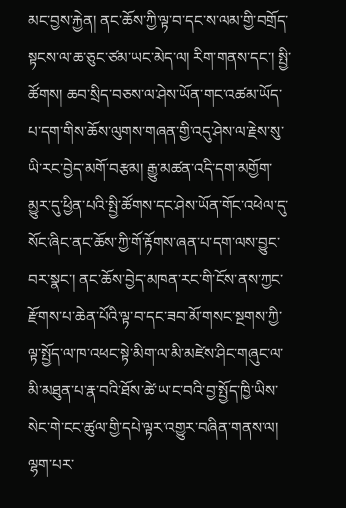མང་བྱས་རྐྱེན། ནང་ཆོས་ཀྱི་ལྟ་བ་དང་ས་ལམ་གྱི་བགྲོད་སྟངས་ལ་ཆ་ཅུང་ཙམ་ཡང་མེད་ལ། རིག་གནས་དང་། སྤྱི་ཚོགས། ཆབ་སྲིད་བཅས་ལ་ཤེས་ཡོན་གང་འཚམ་ཡོད་པ་དག་གིས་ཆོས་ལུགས་གཞན་གྱི་འདུ་ཤེས་ལ་རྗེས་སུ་ཡི་རང་བྱེད་མགོ་བརྩམ། རྒྱུ་མཚན་འདི་དག་མགྱོག་མྱུར་དུ་ཕྱིན་པའི་སྤྱི་ཚོགས་དང་ཤེས་ཡོན་གོང་འཕེལ་དུ་སོང་ཞིང་ནང་ཆོས་ཀྱི་གོ་རྟོགས་ཞན་པ་དག་ལས་བྱུང་བར་སྣང་། ནང་ཆོས་བྱེད་མཁན་རང་གི་ངོས་ནས་ཀྱང་རྫོགས་པ་ཆེན་པོའི་ལྟ་བ་དང་ཟབ་མོ་གསང་སྔགས་ཀྱི་ལྟ་སྤྱོད་ལ་ཁ་འཕང་སྟེ་མིག་ལ་མི་མཛེས་ཤིང་གཞུང་ལ་མི་མཐུན་པ་རྣ་བའི་ཐོས་ཚེ་ཡ་ང་བའི་བྱ་སྤྱོད་ཁྱི་ཡིས་སེང་གེ་ངང་ཚུལ་གྱི་དཔེ་ལྟར་འགྱུར་བཞིན་གནས་ལ། ལྷག་པར་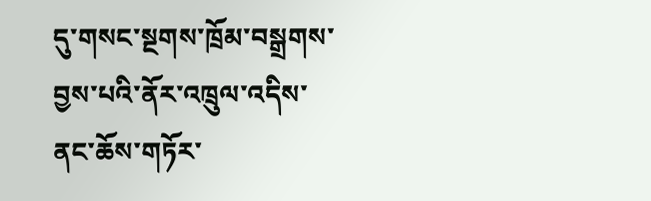དུ་གསང་སྔགས་ཁྲོམ་བསྒྲགས་བྱས་པའི་ནོར་འཁྲུལ་འདིས་ནང་ཆོས་གཏོར་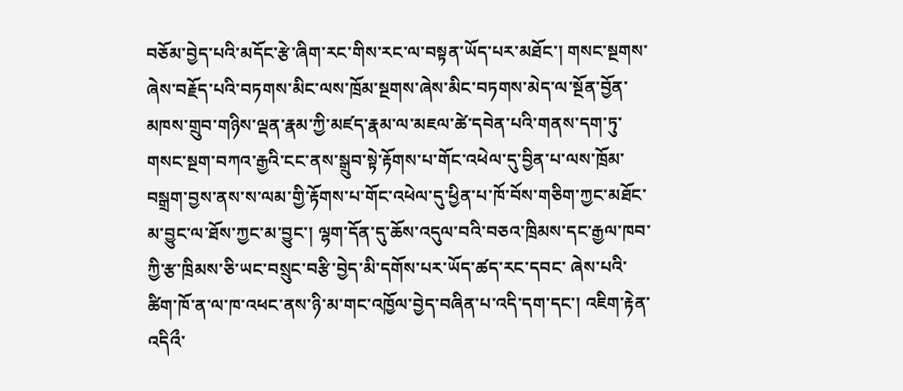བཅོམ་བྱེད་པའི་མདོང་རྩེ་ཞིག་རང་གིས་རང་ལ་བསྟན་ཡོད་པར་མཐོང་། གསང་སྔགས་ཞེས་བརྗོད་པའི་བཏགས་མིང་ལས་ཁྲོམ་སྔགས་ཞེས་མིང་བཏགས་མེད་ལ་སྔོན་བྱོན་མཁས་གྲུབ་གཉིས་ལྡན་རྣམ་ཀྱི་མཛད་རྣམ་ལ་མཇལ་ཚེ་དབེན་པའི་གནས་དག་ཏུ་གསང་སྔག་བཀའ་རྒྱའི་ངང་ནས་སྒྲུབ་སྟེ་རྟོགས་པ་གོང་འཕེལ་དུ་བྱིན་པ་ལས་ཁྲོམ་བསྒྲག་བྱས་ནས་ས་ལམ་གྱི་རྟོགས་པ་གོང་འཕེལ་དུ་ཕྱིན་པ་ཁོ་བོས་གཅིག་ཀྱང་མཐོང་མ་བྱུང་ལ་ཐོས་ཀྱང་མ་བྱུང་། ལྷག་དོན་དུ་ཆོས་འདུལ་བའི་བཅའ་ཁྲིམས་དང་རྒྱལ་ཁབ་ཀྱི་རྩ་ཁྲིམས་ཅི་ཡང་བསྲུང་བརྩི་བྱེད་མི་དགོས་པར་ཡོད་ཚད་རང་དབང་ ཞེས་པའི་ཚིག་ཁོ་ན་ལ་ཁ་འཕང་ནས་ཉི་མ་གང་འཁྱོལ་བྱེད་བཞིན་པ་འདི་དག་དང་། འཇིག་རྟེན་འདིའྀ་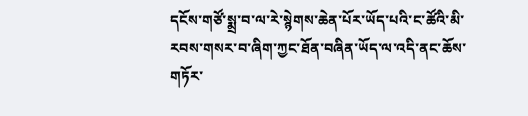དངོས་གཙོ་སྨྲ་བ་ལ་རེ་སྙེགས་ཆེན་པོར་ཡོད་པའི་ང་ཚོའི་མི་རབས་གསར་བ་ཞིག་ཀྱང་ཐོན་བཞིན་ཡོད་ལ་འདི་ནང་ཆོས་གཏོར་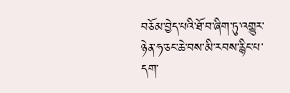བཅོམ་བྱེད་པའི་ཐོ་བ་ཞིག་ཏུ་འགྱུར་ཉེན་ཧ་ཅང་ཆེ་བས་མི་རབས་རྙིང་པ་དག་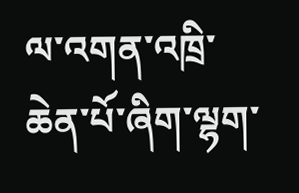ལ་འགན་འཁྲི་ཆེན་པོ་ཞིག་ལྷག་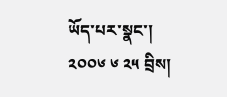ཡོད་པར་སྣང་།
༢༠༠༦ ༦ ༢༥ བྲིས།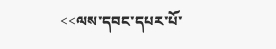<<ལས་དབང་དཔར་པོ་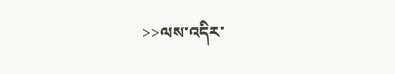>>ལས་འདིར་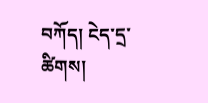བཀོད། ངེད་དྲ་ཚིགས།